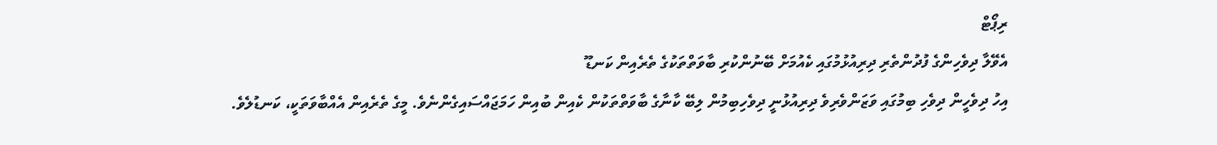ރިޕޯޓް
އެވޭލާ ދިވެހިންގެ ފުދުންތެރި ދިރިއުޅުމުގައި ކެއުމަށް ބޭނުންކުރި ބާވަތްތަކުގެ ތެރެއިން ކަނޑޫ
އިހު ދިވެހީން ދިވެހި ބިމުގައި ވަޒަންވެރިވެ ދިރިއުޅުނީ ދިވެހިބިމުން ލިބޭ ކާނާގެ ބާވަތްތަކުން ކެއިން ބުއިން ހަމަޖައްސައިގެންނެވެ. މީގެ ތެރެއިން އެއްބާވަތަކީ، ކަނޑުލެވެ.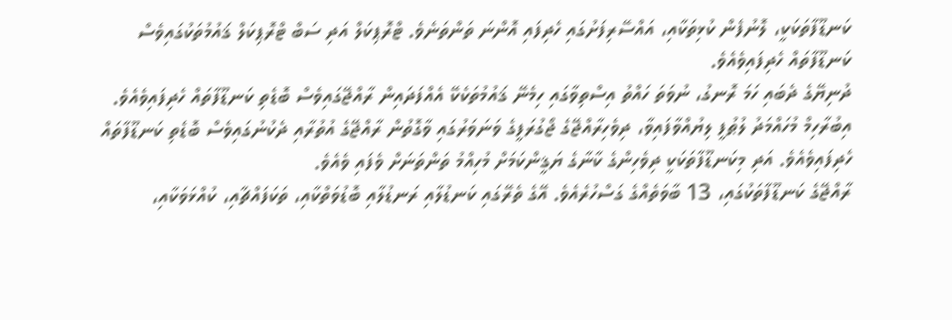ކަނޑޫފާތަކަކީ، ލޮނުފެން ކުޅިތަކާއި، އައްސޭރިފަށުގައި ހެދިފައި އޮންނަ ތަންތަނެވެ. ޓްރޮޕިކަލް އަދި ސަބް ޓްރޮޕިކަލް ޤައުމުތަކުގައިވެސް ކަނޑޫފާތައް ހެދިފައިވެއެވެ.
ދުނިޔޭގެ ދެބައި ހަމަ ރޮނގު، ނުވަތަ ހައްތު އިސްތިވާގައި ހިމެނޭ ޤައުމުތަކެކޭ އެއްފަދައިން ރާއްޖޭގައިވެސް ބޮޑެތި ކަނޑޫފާތައް ހެދިފައިވެއެވެ. އިބުރާހިމް މުހައްމަދު ލުޠުފީ ލިޔުއްވާފައިވާ، ދިވެހިރާއްޖޭގެ ޖޯގުރަފީގެ ވަނަވަރުގައި ވާގޮތުން ރާއްޖޭގެ އުތުރާއި ދެކުނުގައިވެސް ބޮޑެތި ކަނޑޫފާތައް ހެދިފައިވެއެވެ. އަދި މިކަނޑޫފާތަކަކީ ދިވެހިންގެ ކާނާގެ ޔަޤީންކަމަށް މުހިއްމު ތަންތަނަށް ވެފައި ވެއެވެ.
ރާއްޖޭގެ ކަނޑޫފާތަކުގައި، 13 ބާވަތެއްގެ ގަސްހުރެއެވެ. އޭގެ ތެރޭގައި ކަނޑުލާއި ރަނޑުލާއި ބޮޑުވަތްކާއި، ތަކަފައްޗާއި، ކުއްޅަވަކާއި،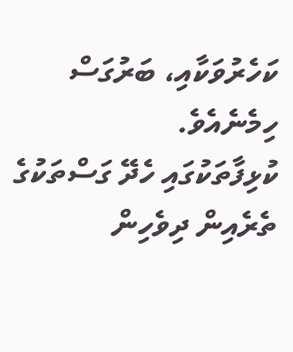ކަހެރުވަކާއި، ބަރުގަސް ހިމެނެއެވެ.
ކުޅިފާތަކުގައި ހެދޭ ގަސްތަކުގެ ތެރެއިން ދިވެހިން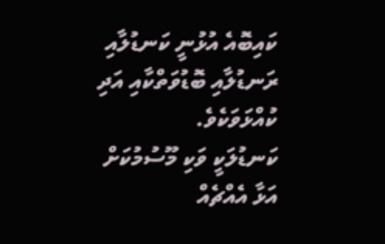ކައިބޮއެ އުޅުނީ ކަނޑުލާއި ރަނޑުލާއި ބޮޑުވަތްކާއި އަދި ކުއްޅަވަކެވެ.
ކަނޑުލަކީ ވަކި މޫސުމުކަށް އަޅާ އެއްޗެއް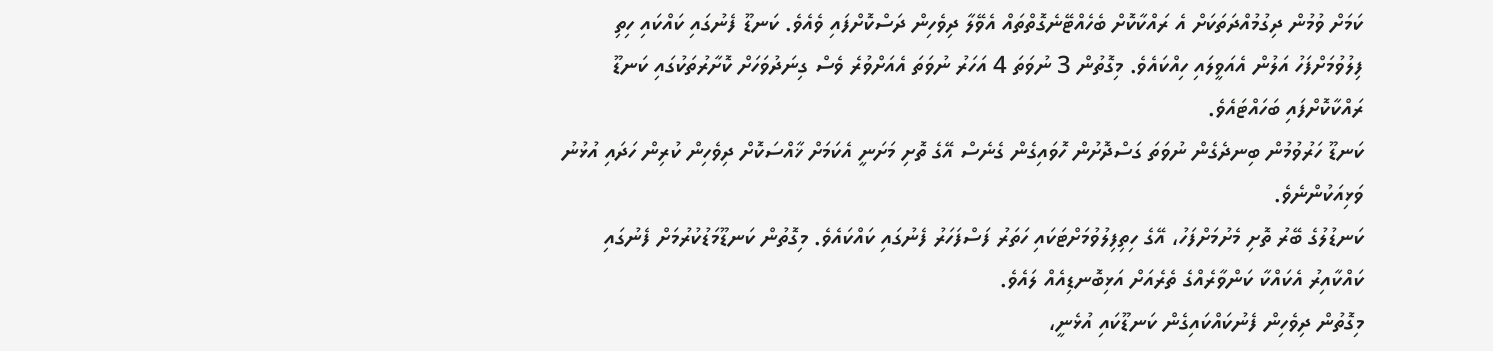ކަމަށް ވުމުން ދިގުމުއްދަތަކަށް އެ ރައްކާކޮށް ބެހެއްޓޭނެގޮތްތައް އެވޭލާ ދިވެހިން ދަސްކޮށްފައި ވެއެވެ. ކަނޑޫ ފެނުގައި ކައްކައި ހިތި ފިލުވުމަށްފަހު އަލުން އެއަވީލައި ހިއްކައެވެ. މިގޮތުން 3 ނުވަތަ 4 އަހަރު ނުވަތަ އެއަށްވުރެ ވެސް ގިނަދުވަހަށް ކޮށާރުތަކުގައި ކަނޑޫ ރައްކާކޮށްފައި ބަހައްޓައެވެ.
ކަނޑޫ ހަރުވުމުން ބިނދެގެން ނުވަތަ ގަސްދޮށުން ހޮވައިގެން ގެނެސް އޭގެ ތޮށި މަށަނީ އެކަމަށް ޚާއްސަކޮށް ދިވެހިން ކުރިން ހަދައި އުޅުނު ވަޅިއަކުންނެވެ.
ކަނޑުލުގެ ބޭރު ތޮށި މެށުމަށްފަހު، އޭގެ ހިތިފިލުވުމަށްޓަކައި ހަތަރު ފަސްފަހަރު ފެނުގައި ކައްކައެވެ. މިގޮތުން ކަނޑޫމަޑުކުރުމަށް ފެނުގައި ކައްކާއިރު އެކައްކާ ކަންވާރެއްގެ ތެރެއަށް އަޅިބޮނޑިއެއް ލައެވެ.
މިގޮތުން ދިވެހިން ފެނުކައްކައިގެން ކަނޑޫކައި އުޅެނީ،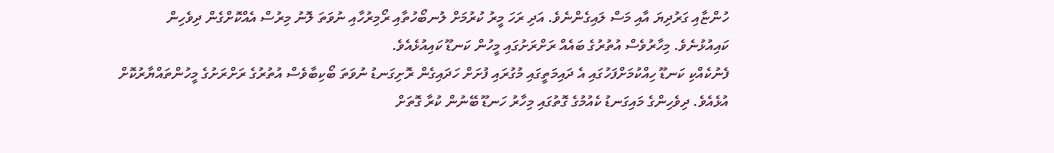ހުންޏާއި ގަރުދިޔަ އާއި މަސް ލައިގެންނެވެ. އަދި ރަހަ މީރު ކުރުމަށް ލުނބޯހުތާއި ރޯމިރުހާއި ނުވަތަ ލޮނު މިރުސް އެއްކޮށްގެން ދިވެހިން ކައިއުޅުނެވެ. މިހާރުވެސް އުތުރުގެ ބައެއް ރަށްރަށުގައި މީހުން ކަނޑޫ ކައިއުޅެއެވެ.
ފެނުކެއްކި ކަނޑޫ ހިއްކުމަށްފަހުގައި އެ ދައިމަތީގައި މުގުރައި ފުށަށް ހަދައިގެން ރޮށިގަނޑު ނުވަތަ ބޯކިބާވެސް އުތުރުގެ ރަށްރަށުގެ މީހުންތައްޔާރުކޮށް އުޅެއެވެ. ދިވެހިންގެ މައިގަނޑު ކެއުމުގެ ގޮތުގައި މިހާރު ހަނޑޫ ބޭނުން ކުރާ ގޮތަށް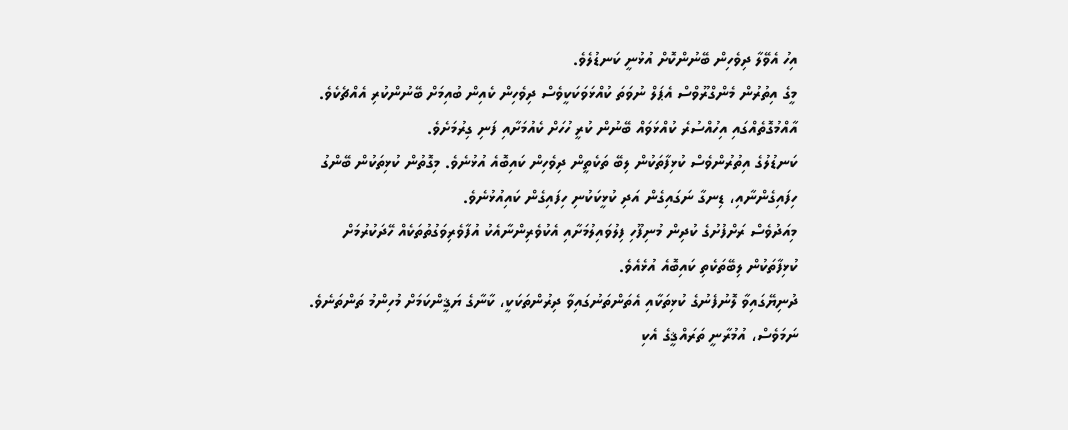އިހު އެވޭލާ ދިވެހިން ބޭނުންކޮށް އުޅުނީ ކަނޑުލެވެ.
މީގެ އިތުރުން މެންގްރޫވްސް އެޕަލް ނުވަތަ ކުއްޅަވަކަކީވެސް ދިވެހިން ކެއިން ބުއިމަށް ބޭނުންކުރި އެއްޗެކެވެ. އާއްމުގޮތެއްގައި އިހުއްސުރެ ކުއްޅަވައް ބޭނުން ކުރީ ހުހަށް ކެއުމަށާއި ފަނި ގިރުމަށެވެ.
ކަނޑުލުގެ އިތުރުންވެސް ކުޅިފާތަކުން ލިބޭ ތަކެތީން ދިވެހިން ކައިބޮއެ އުޅުނެވެ. މިގޮތުން ކުޅިތަކުން ބޭންގު ހިފައިގެންނާއި، ޑިނގާ ނަގައިގެން އަދި ކުޅީކަކުނި ހިފައިގެން ކައިއުޅުނެވެ.
މިއަދުވެސް ރަށްފުށުގެ ކުދިން މުނިފޫހި ފިލުވައިލުމަށާއި އެކުވެރިންނާއެކު އުފާވެރިވަގުތުތަކެއް ހޭދަކުރުމަށް ކުޅިފާތަކުން ލިބޭތަކެތި ކައިބޮއެ އުޅެއެވެ.
ދުނިޔޭގައިވާ ލޮނުފެނުގެ ކުޅިތަކާއި އެތަންތަނުގައިވާ ދިރުންތަކަކީ، ކާނާގެ ޔަޤީންކަމަށް މުހިންމު ތަންތަނެވެ. ނަމަވެސް، އުމުރާނީ ތަރައްޤީގެ އެކި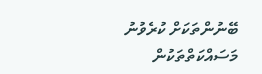ބޭނުންތަކަށް ކުރެވުނު މަސައްކަތްތަކުން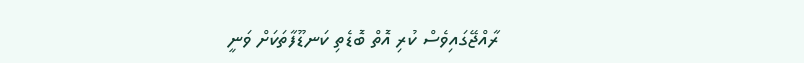ރާއްޖޭގައިވެސް ކުރި އޮތް ބޮޑެތި ކަނޑޫފާތަކަށް ވަނީ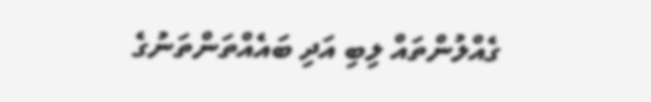ގެއްލުންތައް ލިބި އަދި ބައެއްތަންތަނުގެ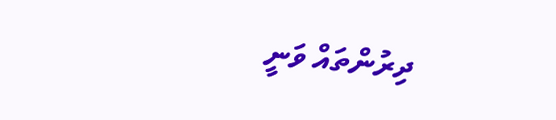ދިރުންތައް ވަނީ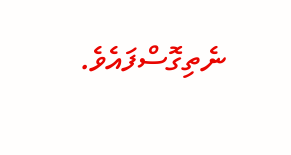ނެތިގޮސްފައެވެ.